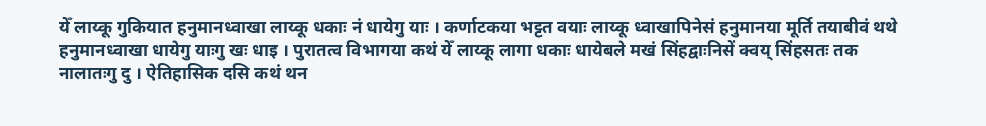येँ लाय्कू गुकियात हनुमानध्वाखा लाय्कू धकाः नं धायेगु याः । कर्णाटकया भट्टत वयाः लाय्कू ध्वाखापिनेसं हनुमानया मूर्ति तयाबीवं थथे हनुमानध्वाखा धायेगु याःगु खः धाइ । पुरातत्व विभागया कथं येँ लाय्कू लागा धकाः धायेबले मखं सिंहद्वाःनिसें क्वय् सिंहसतः तक नालातःगु दु । ऐतिहासिक दसि कथं थन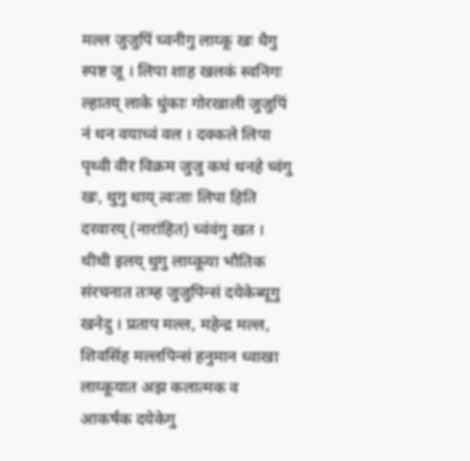मल्ल जुजुपिं च्वनीगु लाय्कू खः धैगु स्पष्ट जू । लिपा शाह खलकं स्वनिगः ल्हातय् लाके धुंकाः गोरखाली जुजुपिं नं थन वयाच्वं वल । दक्कले लिपा पृथ्वी वीर विक्रम जुजु कथं थनहे च्वंगु खः, थुगु थाय् त्वःताः लिपा हिति दरवारय् (नारांहित) च्वंवंगु खत ।
थीथी इलय् थुगु लाय्कूया भौतिक संरचनात तःम्ह जुजुपिन्सं दयेकेब्यूगु खनेदु । प्रताप मल्ल, महेन्द्र मल्ल, शिवसिंह मल्लपिन्सं हनुमान ध्वाखा लाय्कूयात अझ कलात्मक व आकर्षक दयेकेगु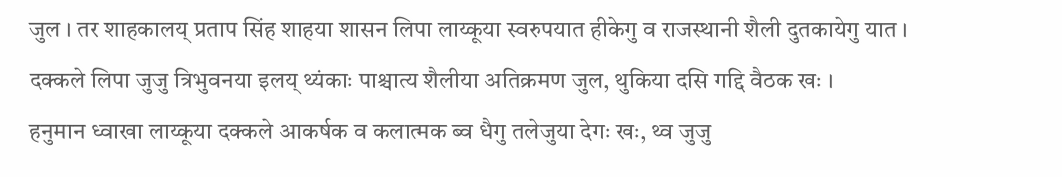जुल । तर शाहकालय् प्रताप सिंह शाहया शासन लिपा लाय्कूया स्वरुपयात हीकेगु व राजस्थानी शैली दुतकायेगु यात । दक्कले लिपा जुजु त्रिभुवनया इलय् थ्यंकाः पाश्चात्य शैलीया अतिक्रमण जुल, थुकिया दसि गद्दि वैठक खः ।
हनुमान ध्वाखा लाय्कूया दक्कले आकर्षक व कलात्मक ब्व धैगु तलेजुया देगः खः, थ्व जुजु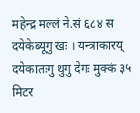महेन्द्र मल्लं ने.सं ६८४ स दयेकेब्यूगु खः । यन्त्राकारय् दयेकातःगु थुगु देगः मुक्कं ३५ मिटर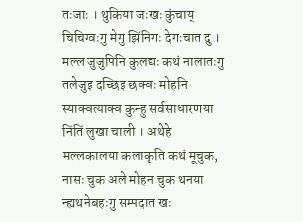तःजाः । थुकिया जःखः कुंचाय् चिचिग्वःगु मेगु झिंनिगः देगःचात दु । मल्ल जुजुपिनि कुलद्यः कथं नालातःगु तलेजुइ दच्छिइ छक्वः मोहनि स्याक्वत्याक्व कुन्हु सर्वसाधारणया निंतिं लुखा चाली । अथेहे मल्लकालया कलाकृति कथं मूचुक, नासः चुक अले मोहन चुक थनया न्ह्यथनेबहःगु सम्पदात खः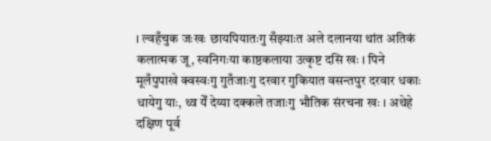। ल्वहँचुक जःखः छायपियातःगु सँझ्याःत अले दलानया थांत अतिकं कलात्मक जू, स्वनिगःया काष्ठकलाया उत्कृष्ट दसि खः । पिने मूलँपुपाखे क्वस्वःगु गुतँजाःगु दरवार गुकियात वसन्तपुर दरवार धकाः धायेगु याः, थ्व येँ देय्या दक्कले तजाःगु भौतिक संरचना खः । अथेहे दक्षिण पूर्व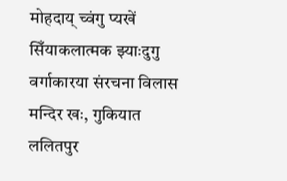मोहदाय् च्वंगु प्यखें सिँयाकलात्मक झ्याःदुगु वर्गाकारया संरचना विलास मन्दिर खः, गुकियात ललितपुर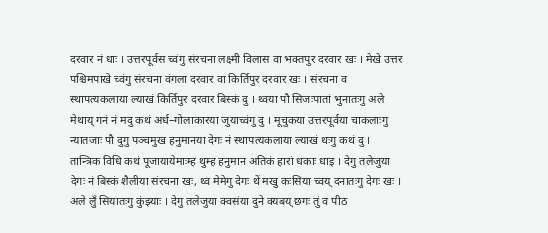दरवार नं धाः । उत्तरपूर्वस च्वंगु संरचना लक्ष्मी विलास वा भक्तपुर दरवार खः । मेखे उत्तर पश्चिमपाखे च्वंगु संरचना वंगला दरवार वा किर्तिपुर दरवार खः । संरचना व स्थापत्यकलाया ल्याखं किर्तिपुर दरवार बिस्कं दु । थ्वया पौ सिजःपातां भुनातःगु अले मेथाय् गनं नं मदु कथं अर्ध–गोलाकारया जुयाच्वंगु दु । मूचुकया उत्तरपूर्वया चाकलाःगु न्यातजाः पौ दुगु पञ्चमुख हनुमानया देगः नं स्थापत्यकलाया ल्याखं थःगु कथं दु । तान्त्रिक विधि कथं पूजायायेमाःम्ह थुम्ह हनुमान अतिकं हारां धकाः धाइ । देगु तलेजुया देगः नं बिस्कं शैलीया संरचना खः, थ्व मेमेगु देगः थें मखु कःसिया च्वय् दनातःगु देगः खः । अले लुँ सियातःगु कुंझ्याः । देगु तलेजुया क्वसंया दुने क्यबय् छगः तुं व पीठ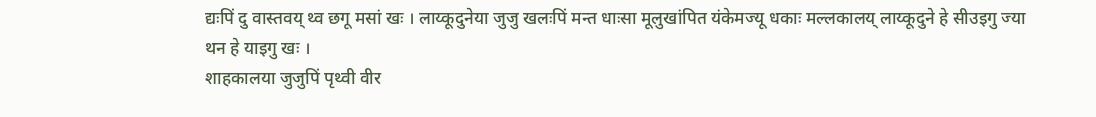द्यःपिं दु वास्तवय् थ्व छगू मसां खः । लाय्कूदुनेया जुजु खलःपिं मन्त धाःसा मूलुखांपित यंकेमज्यू धकाः मल्लकालय् लाय्कूदुने हे सीउइगु ज्या थन हे याइगु खः ।
शाहकालया जुजुपिं पृथ्वी वीर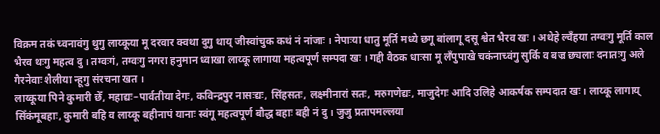विक्रम तकं च्वनावंगु थुगु लाय्कूया मू दरवार क्वथा दुगु थाय् जीस्वांचुक कथं नं नांजाः । नेपाःया धातु मूर्ति मध्ये छगू बांलागू दसू श्वेत भैरव खः । अथेहे ल्वँहया तग्वःगु मूर्ति काल भैरव थःगु महत्व दु । तग्वःगं, तग्वःगु नगरा हनुमान ध्वाखा लाय्कू लागाया महत्वपूर्ण सम्पदा खः । गद्दी वैठक धाःसा मू लँपुपाखे चकंनाच्वंगु सुर्कि व बज्र छ्यलाः दनातःगु अले गैरनेवाः शैलीया न्हूगु संरचना खत ।
लाय्कूया पिने कुमारी छेँ, महाद्यः–पार्वतीया देगः, कविन्द्रपुर नासःद्यः, सिंहसतः, लक्ष्मीनारां सतः, मरुगणेद्यः, माजुदेगः आदि उलिहे आकर्षक सम्पदात खः । लाय्कू लागाय् सिँकंमूबहाः, कुमारी बहि व लाय्कू बहीनापं यानाः स्वंगू महत्वपूर्ण बौद्ध बहाः बही नं दु । जुजु प्रतापमल्लया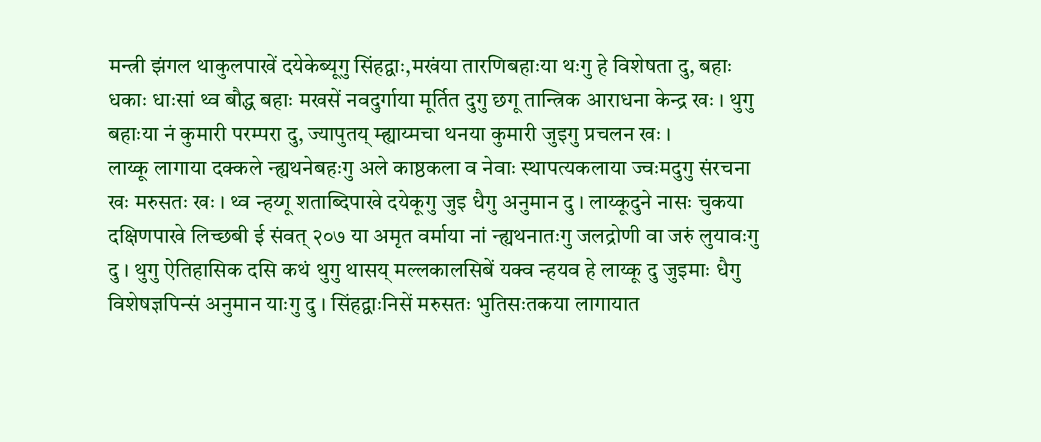मन्त्री झंगल थाकुलपाखें दयेकेब्यूगु सिंहद्वाः,मखंया तारणिबहाःया थःगु हे विशेषता दु, बहाः धकाः धाःसां थ्व बौद्ध बहाः मखसें नवदुर्गाया मूर्तित दुगु छगू तान्त्रिक आराधना केन्द्र खः । थुगु बहाःया नं कुमारी परम्परा दु, ज्यापुतय् म्ह्याय्मचा थनया कुमारी जुइगु प्रचलन खः ।
लाय्कू लागाया दक्कले न्ह्यथनेबहःगु अले काष्ठकला व नेवाः स्थापत्यकलाया ज्वःमदुगु संरचना खः मरुसतः खः । थ्व न्हय्गू शताब्दिपाखे दयेकूगु जुइ धैगु अनुमान दु । लाय्कूदुने नासः चुकया दक्षिणपाखे लिच्छबी ई संवत् २०७ या अमृत वर्माया नां न्ह्यथनातःगु जलद्रोणी वा जरुं लुयावःगु दु । थुगु ऐतिहासिक दसि कथं थुगु थासय् मल्लकालसिबें यक्व न्हयव हे लाय्कू दु जुइमाः धैगु विशेषज्ञपिन्सं अनुमान याःगु दु । सिंहद्वाःनिसें मरुसतः भुतिसःतकया लागायात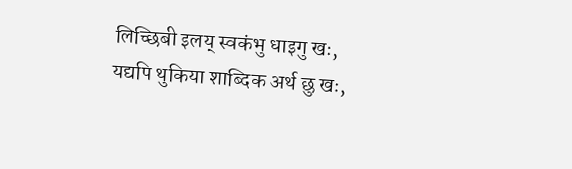लिच्छिबी इलय् स्वकंभु धाइगु खः, यद्यपि थुकिया शाब्दिक अर्थ छु खः,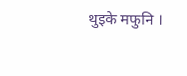थुइके मफुनि ।